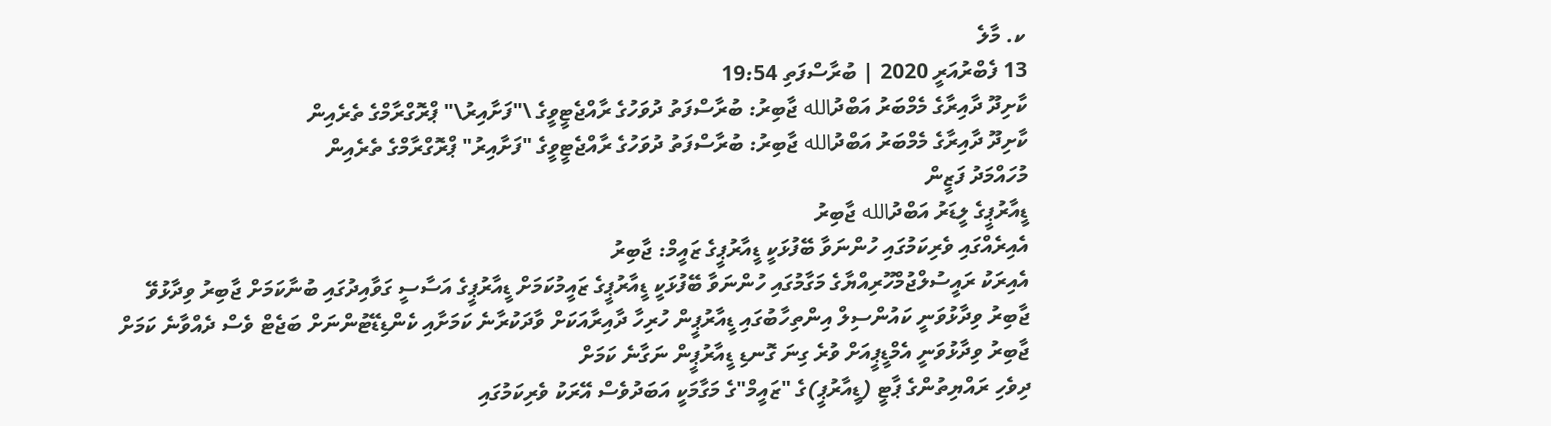ކ. މާލެ
13 ފެބްރުއަރީ 2020 | ބުރާސްފަތި 19:54
ކާށިދޫ ދާއިރާގެ މެމްބަރު އަބްދުالله ޖާބިރު: ބުރާސްފަތު ދުވަހުގެ ރާއްޖެޓީވީގެ \"ފަށާއިރު\" ޕްރޮގްރާމްގެ ތެރެއިން
ކާށިދޫ ދާއިރާގެ މެމްބަރު އަބްދުالله ޖާބިރު: ބުރާސްފަތު ދުވަހުގެ ރާއްޖެޓީވީގެ "ފަށާއިރު" ޕްރޮގްރާމްގެ ތެރެއިން
މުހައްމަދު ފަޒީން
ޑީއާރުޕީގެ ލީޑަރު އަބްދުالله ޖާބިރު
އެއިރެއްގައި ވެރިކަމުގައި ހުންނަވާ ބޭފުޅަކީ ޑީއާރުޕީގެ ޒައީމް: ޖާބިރު
އެއިރަކު ރައީސުލްޖުމްހޫރިއްޔާގެ މަގާމުގައި ހުންނަވާ ބޭފުޅަކީ ޑީއާރުޕީގެ ޒައީމުކަމަށް ޑީއާރުޕީގެ އަސާސީ ގަވާއިދުގައި ބުނާކަމަށް ޖާބިރު ވިދާޅުވޭ
ޖާބިރު ވިދާޅުވަނީ ކައުންސިލް އިންތިހާބުގައި ޑީއާރުޕީން ހުރިހާ ދާއިރާއަކަށް ވާދަކުރާނެ ކަމަށާއި ކެންޑިޑޭޓުންނަށް ބަޖެޓް ވެސް ދެއްވާނެ ކަމަށް
ޖާބިރު ވިދާޅުވަނީ އެމްޑީޕީއަށް ވުރެ ގިނަ ގޮނޑި ޑީއާރުޕީން ނަގާނެ ކަމަށް
ދިވެހި ރައްޔިތުންގެ ޕާޓީ (ޑީއާރުޕީ)ގެ "ޒައީމް"ގެ މަގާމަކީ އަބަދުވެސް އޭރަކު ވެރިކަމުގައި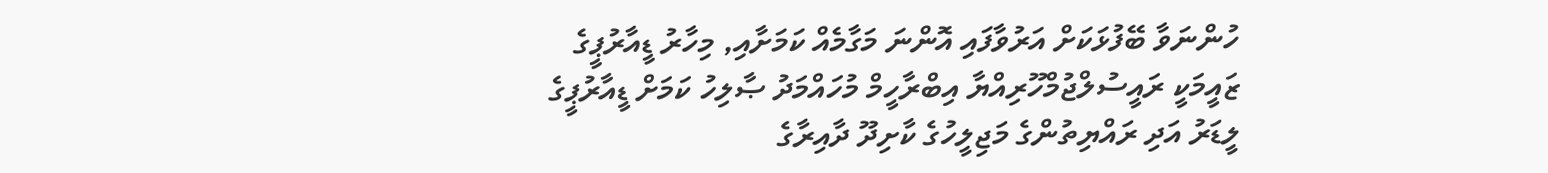ހުންނަވާ ބޭފުޅަކަށް އަރުވާފައި އޮންނަ މަގާމެއް ކަމަށާއި, މިހާރު ޑީއާރުޕީގެ ޒައީމަކީ ރައީސުލްޖުމްހޫރިއްޔާ އިބްރާހީމް މުހައްމަދު ޞާލިހު ކަމަށް ޑީއާރުޕީގެ ލީޑަރު އަދި ރައްޔިތުންގެ މަޖިލީހުގެ ކާށިދޫ ދާއިރާގެ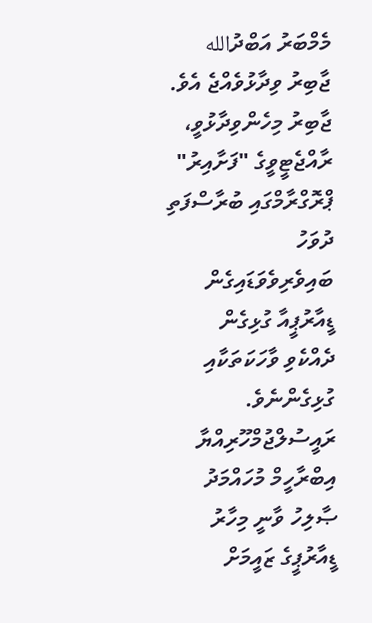މެމްބަރު އަބްދުالله ޖާބިރު ވިދާޅުވެއްޖެ އެވެ.
ޖާބިރު މިހެންވިދާޅުވީ، ރާއްޖެޓީވީގެ "ފަށާއިރު" ޕްރޮގްރާމްގައި ބުރާސްފަތި ދުވަހު ބައިވެރިވެވަޑައިގެން ޑީއާރުޕީއާ ގުޅިގެން ދެއްކެވި ވާހަކަތަކާއި ގުޅިގެންނެވެ.
ރައީސުލްޖުމްހޫރިއްޔާ އިބްރާހީމް މުހައްމަދު ޞާލިހު ވާނީ މިހާރު ޑީއާރުޕީގެ ޒައީމަށް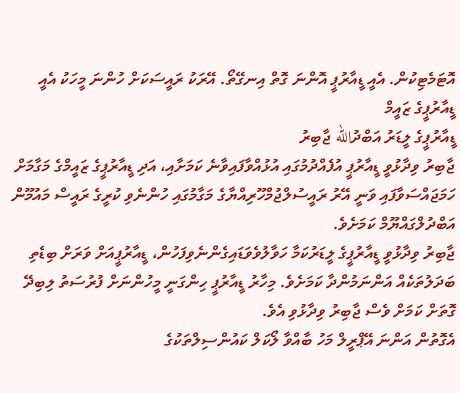އޮޓަމެޓިކުން. އެއީ ޑީއާރުޕީ އޮންނަ ގޮތް އިނގޭތޯ. އޭރަކު ރައީސަކަށް ހުންނަ މީހަކު އެއީ ޑީއާރުޕީގެ ޒައީމް
ޑީއާރުޕީގެ ލީޑަރު އަބްދުالله ޖާބިރު
ޖާބިރު ވިދާޅުވީ ޑީއާރުޕީ އުފެއްދުމުގައި އުޅުއްވާފައިވާނެ ކަމަށާއި، އަދި ޑީއާރުޕީގެ ޒައީމްގެ މަގާމަށް ހަމަޖައްސަވާފައި ވަނީ އޭރު ރައީސުލްޖުމްހޫރިއްޔާގެ މަގާމުގައި ހުންނެވި ކުރީގެ ރައީސް މައުމޫން އަބްދުލްގައްޔޫމް ކަމަށެވެ.
ޖާބިރު ވިދާޅުވީ ޑީއާރުޕީގެ ލީޑަރުކަމާ ހަވާލުވެވަޑައިގެންނެވިފަހުން، ޑީއާރުޕީއަށް ވަރަށް ބިޑެތި ބަދަލުތަކެއް އަންނަމުންދާ ކަމަށެވެ. މިހާރު ޑީއާރުޕީ ހިންގަނީ މީހުންނަށް ފުރުސަތު ލިބިދޭ ގޮތަށް ކަމަށް ވެސް ޖާބިރު ވިދާޅުވި އެވެ.
އެގޮތުން އަންނަ އޭޕްރީލް މަހު ބާއްވާ ލޯކަލް ކައުންސިލްތަކުގެ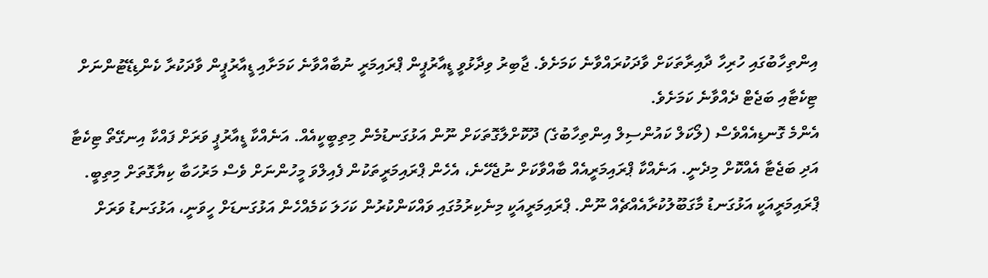އިންތިހާބުގައި ހުރިހާ ދާއިރާތަކަށް ވާދަކުރައްވާނެ ކަމަށެވެ. ޖާބިރު ވިދާޅުވީ ޑީއާރުޕީން ޕްރައިމަރީ ނުބާއްވާނެ ކަމަށާއި ޑީއާރުޕީން ވާދަކުރާ ކެންޑިޑޭޓުންނަށް ޓިކެޓާއި ބަޖެޓް ދެއްވާނެ ކަމަށެވެ.
އެންމެ ގޮނޑިއެއްވެސް (ލޯކަލް ކައުންސިލް އިންތިހާބުގެ) ދޫކޮށްލާގޮތަކަށް ނޫން އަޅުގަނޑުމެން މިތިބީކީއެއް. އަނެއްކާ ޑީއާރުޕީ ވަރަށް ފައްކާ އިނގޭތޯ ޓިކެޓާ އަދި ބަޖެޓާ އެއްކޮށް މިދެނީ. އަނެއްކާ ޕްރައިމަރީއެއް ބާއްވާކަށް ނުޖެހޭނެ، އެހެން ޕްރައިމަރީތަކުން ފެއިލްވަ މީހުންނަށް ވެސް މަރުހަބާ ކިޔާގޮތަށް މިތިބީ. ޕްރައިމަރީއަކީ އަޅުގަނޑު މާގަބޫލުކުރާއެއްޗެއް ނޫން. ޕްރައިމަރީއަކީ މިނެކިރުމުގައި ވައްކަންކުރުން ކަހަލަ ކަމެއްހެން އަޅުގަނޑަށް ހީވަނީ، އަޅުގަނޑު ވަރަށް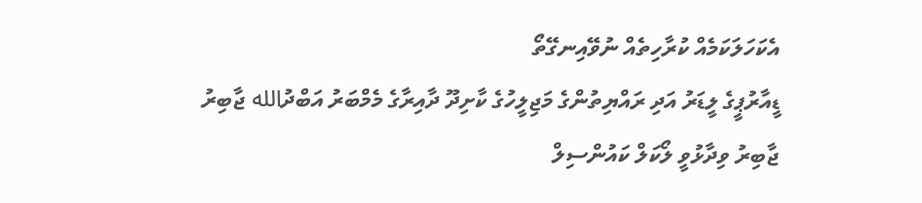އެކަހަލަކަމެއް ކުރާހިތެއް ނުވޭއިނގޭތޯ
ޑީއާރުޕީގެ ލީޑަރު އަދި ރައްޔިތުންގެ މަޖިލީހުގެ ކާށިދޫ ދާއިރާގެ މެމްބަރު އަބްދުالله ޖާބިރު
ޖާބިރު ވިދާޅުވީ ލޯކަލް ކައުންސިލް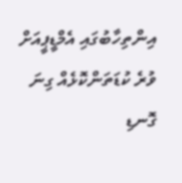އިންތިހާބުގައި އެމްޑީޕީއަށް ވުރެ ކުޑަތަންކޮޅެއް ގިނަ ގޮނޑި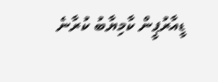ޑީއާރުޕީން ކާމިޔާބު ކުރާނެ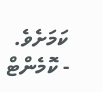ކަމަށެވެ.
- ކޮމެންޓް